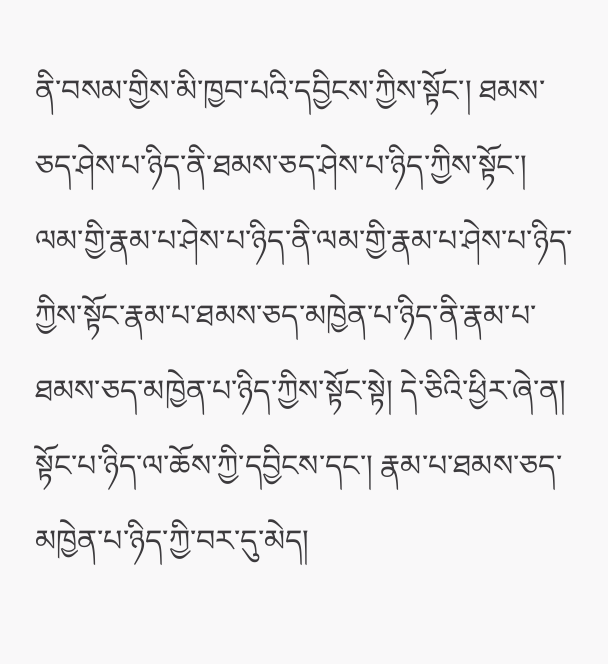ནི་བསམ་གྱིས་མི་ཁྱབ་པའི་དབྱིངས་ཀྱིས་སྟོང་། ཐམས་ཅད་ཤེས་པ་ཉིད་ནི་ཐམས་ཅད་ཤེས་པ་ཉིད་ཀྱིས་སྟོང་། ལམ་གྱི་རྣམ་པ་ཤེས་པ་ཉིད་ནི་ལམ་གྱི་རྣམ་པ་ཤེས་པ་ཉིད་ཀྱིས་སྟོང་རྣམ་པ་ཐམས་ཅད་མཁྱེན་པ་ཉིད་ནི་རྣམ་པ་ཐམས་ཅད་མཁྱེན་པ་ཉིད་ཀྱིས་སྟོང་སྟེ། དེ་ཅིའི་ཕྱིར་ཞེ་ན། སྟོང་པ་ཉིད་ལ་ཆོས་ཀྱི་དབྱིངས་དང་། རྣམ་པ་ཐམས་ཅད་མཁྱེན་པ་ཉིད་ཀྱི་བར་དུ་མེད།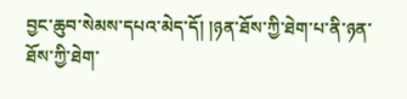བྱང་ཆུབ་སེམས་དཔའ་མེད་དོ། །ཉན་ཐོས་ཀྱི་ཐེག་པ་ནི་ཉན་ཐོས་ཀྱི་ཐེག་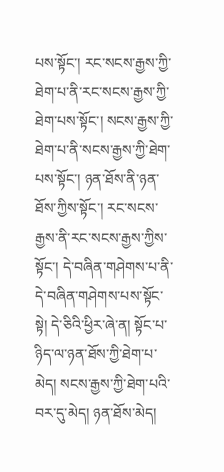པས་སྟོང་། རང་སངས་རྒྱས་ཀྱི་ཐེག་པ་ནི་རང་སངས་རྒྱས་ཀྱི་ཐེག་པས་སྟོང་། སངས་རྒྱས་ཀྱི་ཐེག་པ་ནི་སངས་རྒྱས་ཀྱི་ཐེག་པས་སྟོང་། ཉན་ཐོས་ནི་ཉན་ཐོས་ཀྱིས་སྟོང་། རང་སངས་རྒྱས་ནི་རང་སངས་རྒྱས་ཀྱིས་སྟོང་། དེ་བཞིན་གཤེགས་པ་ནི་དེ་བཞིན་གཤེགས་པས་སྟོང་སྟེ། དེ་ཅིའི་ཕྱིར་ཞེ་ན། སྟོང་པ་ཉིད་ལ་ཉན་ཐོས་ཀྱི་ཐེག་པ་མེད། སངས་རྒྱས་ཀྱི་ཐེག་པའི་བར་དུ་མེད། ཉན་ཐོས་མེད།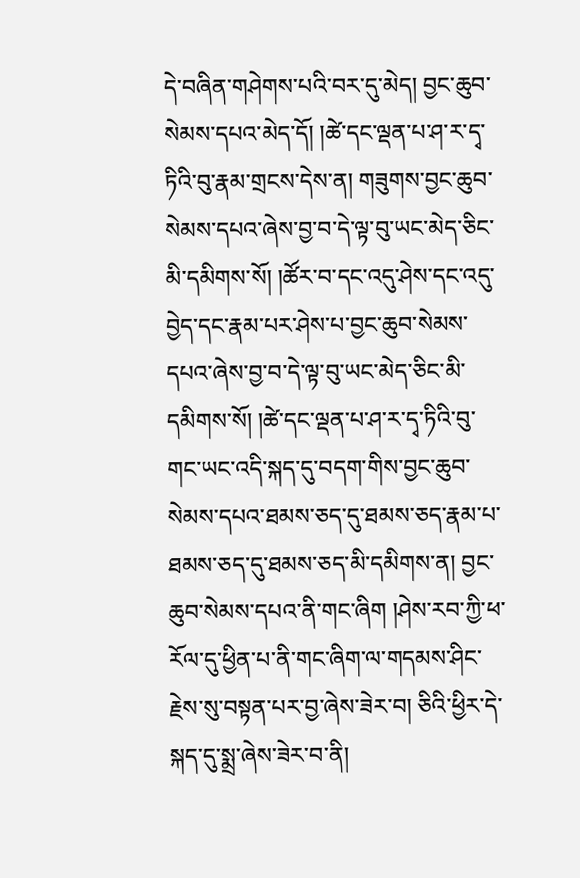དེ་བཞིན་གཤེགས་པའི་བར་དུ་མེད། བྱང་ཆུབ་སེམས་དཔའ་མེད་དོ། །ཚེ་དང་ལྡན་པ་ཤ་ར་དྭ་ཏིའི་བུ་རྣམ་གྲངས་དེས་ན། གཟུགས་བྱང་ཆུབ་སེམས་དཔའ་ཞེས་བྱ་བ་དེ་ལྟ་བུ་ཡང་མེད་ཅིང་མི་དམིགས་སོ། །ཚོར་བ་དང་འདུ་ཤེས་དང་འདུ་བྱེད་དང་རྣམ་པར་ཤེས་པ་བྱང་ཆུབ་སེམས་དཔའ་ཞེས་བྱ་བ་དེ་ལྟ་བུ་ཡང་མེད་ཅིང་མི་དམིགས་སོ། །ཚེ་དང་ལྡན་པ་ཤ་ར་དྭ་ཏིའི་བུ་གང་ཡང་འདི་སྐད་དུ་བདག་གིས་བྱང་ཆུབ་སེམས་དཔའ་ཐམས་ཅད་དུ་ཐམས་ཅད་རྣམ་པ་ཐམས་ཅད་དུ་ཐམས་ཅད་མི་དམིགས་ན། བྱང་ཆུབ་སེམས་དཔའ་ནི་གང་ཞིག །ཤེས་རབ་ཀྱི་ཕ་རོལ་དུ་ཕྱིན་པ་ནི་གང་ཞིག་ལ་གདམས་ཤིང་རྗེས་སུ་བསྟན་པར་བྱ་ཞེས་ཟེར་བ། ཅིའི་ཕྱིར་དེ་སྐད་དུ་སྨྲ་ཞེས་ཟེར་བ་ནི།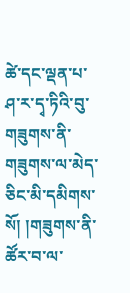ཚེ་དང་ལྡན་པ་ཤ་ར་དྭ་ཏིའི་བུ་གཟུགས་ནི་གཟུགས་ལ་མེད་ཅིང་མི་དམིགས་སོ། །གཟུགས་ནི་ཚོར་བ་ལ་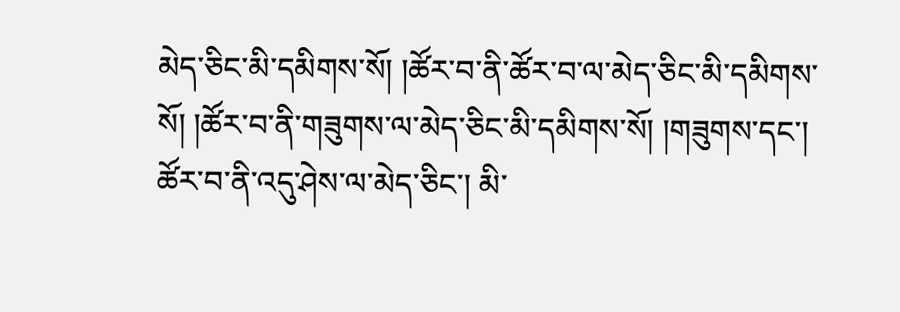མེད་ཅིང་མི་དམིགས་སོ། །ཚོར་བ་ནི་ཚོར་བ་ལ་མེད་ཅིང་མི་དམིགས་སོ། །ཚོར་བ་ནི་གཟུགས་ལ་མེད་ཅིང་མི་དམིགས་སོ། །གཟུགས་དང་། ཚོར་བ་ནི་འདུ་ཤེས་ལ་མེད་ཅིང་། མི་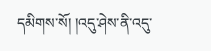དམིགས་སོ། །འདུ་ཤེས་ནི་འདུ་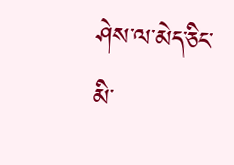ཤེས་ལ་མེད་ཅིང་མི་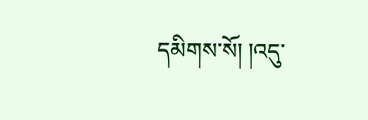དམིགས་སོ། །འདུ་